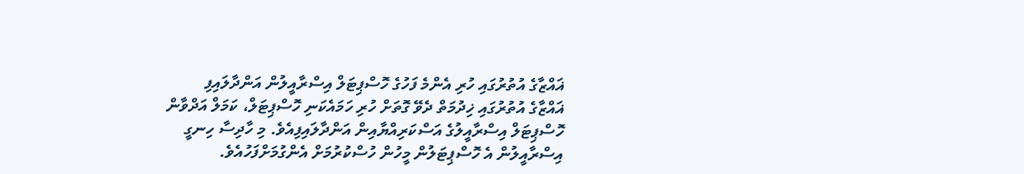ޣައްޒާގެ އުތުރުގައި ހުރި އެންމެ ފަހުގެ ހޮސްޕިޓަލް އިސްރާއީލުން އަންދާލައިފި
ޣައްޒާގެ އުތުރުގައި ޚިދުމަތް ދެވޭ ގޮތަށް ހުރި ހަމައެކަނި ހޮސްޕިޓަލް، ކަމަލް އަދްވާން ހޮސްޕިޓަލް އިސްރާއީލުގެ އަސްކަރިއްޔާއިން އަންދާލައިފިއެވެ. މި ހާދިސާ ހިނގީ އިސްރާއީލުން އެ ހޮސްޕިޓަލުން މީހުން ހުސްކުރުމަށް އެންގުމަށްފަހުއެވެ.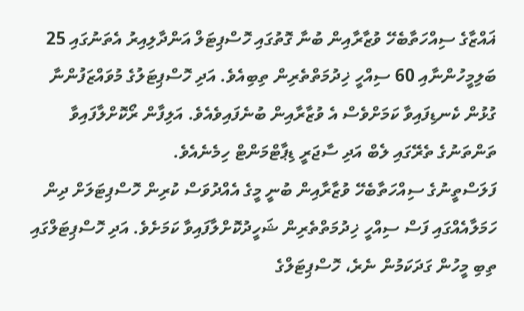ޣައްޒާގެ ސިއްހަތާބެހޭ ވުޒާރާއިން ބުނާ ގޮތުގައި ހޮސްޕިޓަލް އަންދާލިއިރު އެތަނުގައި 25 ބަލިމީހުންނާއި 60 ސިއްހީ ޚިދުމަތްތެރިން ތިބިއެވެ. އަދި ހޮސްޕިޓަލުގެ މުވައްޒަފުންނާ ގުޅުން ކެނޑިފައިވާ ކަމަށްވެސް އެ ވުޒާރާއިން ބުނެފައިވެއެވެ. އަލިފާން ރޯކޮށްލާފައިވާ ތަންތަނުގެ ތެރޭގައި ލެބް އަދި ސާޖަރީ ޑިޕާޓްމަންޓް ހިމެނެއެވެ.
ފަލަސްތީނުގެ ސިއްހަތާބެހޭ ވުޒާރާއިން ބުނީ މީގެ އެއްދުވަސް ކުރިން ހޮސްޕިޓަލަށް ދިން ހަމަލާއެއްގައި ފަސް ސިއްހީ ޚިދުމަތްތެރިން ޝަހީދުކޮށްލާފައިވާ ކަމަށެވެ. އަދި ހޮސްޕިޓަލްގައި ތިބި މީހުން ގަދަކަމުން ނެރެ، ހޮސްޕިޓަލްގެ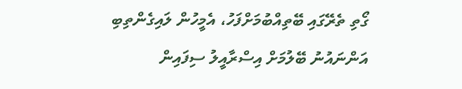ގޯތި ތެރޭގައި ބޭތިއްބުމަށްފަހު، އެމީހުން ލައިގެންތިބި އަންނައުނު ބޭލުމަށް އިސްރާއީލު ސިފައިން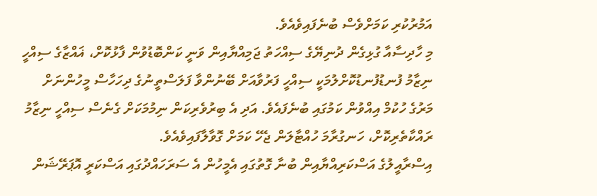އަމުރުކުރި ކަމަށްވެސް ބުނެފައިވެއެވެ.
މި ހާދިސާއާ ގުޅިގެން ދުނިޔޭގެ ސިއްހަތު ޖަމިއްޔާއިން ވަނީ ކަންބޮޑުވުން ފާޅުކޮށް، ޣައްޒާގެ ސިއްހީ ނިޒާމު ފުނޑުފުނޑުކޮށްލުމަކީ ސިއްހީ ފަރުވާއަށް ބޭނުންވާ ފަލަސްތީނުގެ ދިހަހާސް މީހުންނަށް މަރުގެ ހުކުމް އިއްވުން ކަމުގައި ބުނެފައެވެ. އަދި އެ ބިރުވެރިކަން ނިމުމަކަށް ގެނެސް ސިއްހީ ނިޒާމު ރައްކާތެރިކޮށް، ހަނގުރާމަ ހުއްޓާލަން ޖެހޭ ކަމަށް ގޮވާލާފައިވެއެވެ.
އިސްރާއީލުގެ އަސްކަރިއްޔާއިން ބުނާ ގޮތުގައި އެމީހުން އެ ސަރަހައްދުގައި އަސްކަރީ އޮޕަރޭޝަން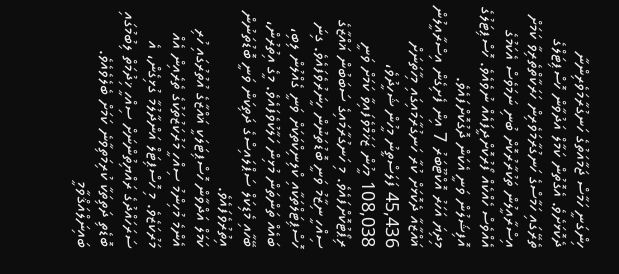ހިންގަނީ ހަމާސް ޖަމާއަތުގެ ހަނގުރާމަވެރިންނާ ދެކޮޅަށެވެ. އެގޮތުން ކަމާލް އަދުވާން ހޮސްޕިޓަލްގެ ތެރޭގައި ހަމާސްގެ ހަނގުރާމަވެރިން ހަރަކާތްތެރިވާ ކަމަށް އިސްރާއީލުން ތަކުރާރުކޮށް ބުނި ނަމަވެސް އެކަމުގެ އެއްވެސް ހެއްކެއް ފޯރުކޮށްދީފައެއް ނުވެއެވެ. ހޮސްޕިޓަލުގެ އޮފިޝަލުން ވަނީ އެކަން ދޮގުކޮށްފައެވެ.
މިދިޔަ އަހަރު އޮކްޓޫބަރު 7 އިން ފެށިގެން އިސްރާއީލުން ޣައްޒާއާ ދެކޮޅަށް ކުރާ ހަނގުރާމައިގައި މިހާތަނަށް 45,436 ފަލަސްތީނު މީހުން ޝަހީދުވެ، 108,038 މީހުން ޒަޚަމްވެފައިވާ ކަމަށް ވަނީ ރިޕޯޓުކޮށްފައެވެ. މި ހަނގުރާމައިގެ ސަބަބުން ޣައްޒާގެ ސިއްހީ ނިޒާމު ވަނީ ބޮޑުތަނުން ހީނަރުވެފައެވެ. ގިނަ ހޮސްޕިޓަލްތަކާއި ކްލިނިކްތަކަށް ވަނީ ގެއްލުން ލިބި، ބައެއް ތަންތަން މުޅިން ހަލާކުވެފައެވެ. މީގެ އިތުރުން، ބޭހާއި މެޑިކަލް ސަޕްލައިސްގެ ދަތިކަން ވަނީ ބޮޑުތަނުން އިތުރުވެފައެވެ.
ކަމަލް އަދްވާން ހޮސްޕިޓަލަކީ ޣައްޒާގެ އުތުރުގައި ހުރި އެންމެ މުހިންމު ސިއްހީ މަރުކަޒުތަކުގެ ތެރެއިން އެއް މަރުކަޒެވެ. މި ހޮސްޕިޓަލް އަންދާލުމާ ގުޅިގެން، އެ ސަރަހައްދުގެ ރައްޔިތުންނަށް ސިއްހީ ޚިދުމަތް ލިބުމުގައި ބޮޑެތި ދަތިތަކާ ކުރިމަތިވާނެ ކަމަށް ބެލެވެއެވެ.
ބައިނަލްއަޤްވާމީ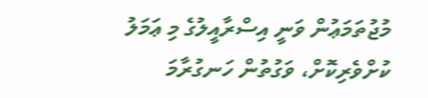މުޖުތަމަޢުން ވަނީ އިސްރާއީލުގެ މި ޢަމަލު ކުށްވެރިކޮށް، ވަގުތުން ހަނގުރާމަ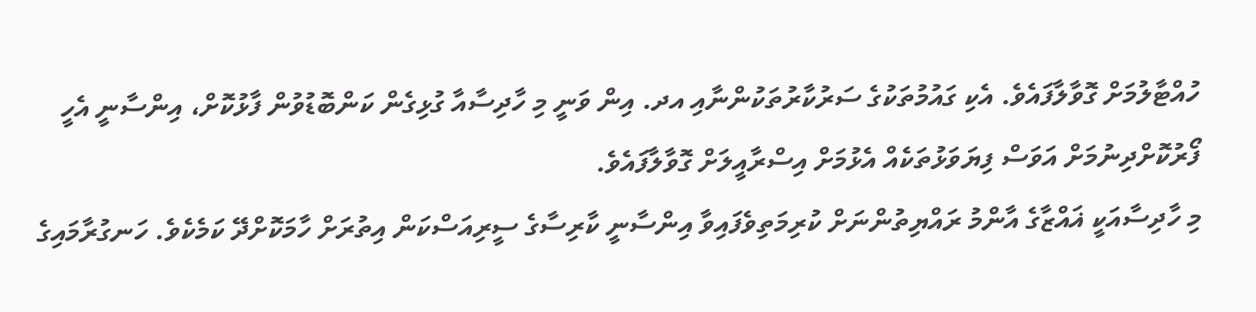ހުއްޓާލުމަށް ގޮވާލާފައެވެ. އެކި ގައުމުތަކުގެ ސަރުކާރުތަކުންނާއި އދ. އިން ވަނީ މި ހާދިސާއާ ގުޅިގެން ކަންބޮޑުވުން ފާޅުކޮށް، އިންސާނީ އެހީ ފޯރުކޮށްދިނުމަށް އަވަސް ފިޔަވަޅުތަކެއް އެޅުމަށް އިސްރާއީލަށް ގޮވާލާފައެވެ.
މި ހާދިސާއަކީ ޣައްޒާގެ އާންމު ރައްޔިތުންނަށް ކުރިމަތިވެފައިވާ އިންސާނީ ކާރިސާގެ ސީރިއަސްކަން އިތުރަށް ހާމަކޮށްދޭ ކަމެކެވެ. ހަނގުރާމައިގެ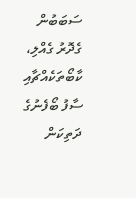ސަބަބުން ގެދޮރު ގެއްލި، ކާބޯތަކެއްޗާއި ސާފު ބޯފެނުގެ ދަތިކަން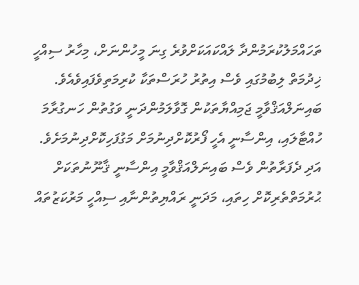ތަހައްމަލުކުރަމުންދާ ލައްކައަކަށްވުރެ ގިނަ މީހުންނަށް، މިހާރު ސިއްހީ ޚިދުމަތް ލިބުމުގައި ވެސް އިތުރު ހުރަސްތަކާ ކުރިމަތިވެފައިވެއެވެ.
ބައިނަލްއަޤްވާމީ ޖަމިއްޔާތަކުން ގޮވާލަމުންދަނީ ވަގުތުން ހަނގުރާމަ ހުއްޓާލައި، އިންސާނީ އެހީ ފޯރުކޮށްދިނުމަށް މަގުފަހިކޮށްދިނުމަށެވެ. އަދި ދެފަރާތުން ވެސް ބައިނަލްއަޤްވާމީ އިންސާނީ ޤާނޫނުތަކަށް ޙުރުމަތްތެރިކޮށް ހިތައި، މަދަނީ ރައްޔިތުންނާއި ސިއްހީ މަރުކަޒުތައް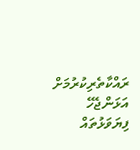ރައްކާތެރިކުރުމަށް އަޅަންޖެހޭ ފިޔަވަޅުތައް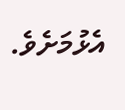އެޅުމަށެވެ.